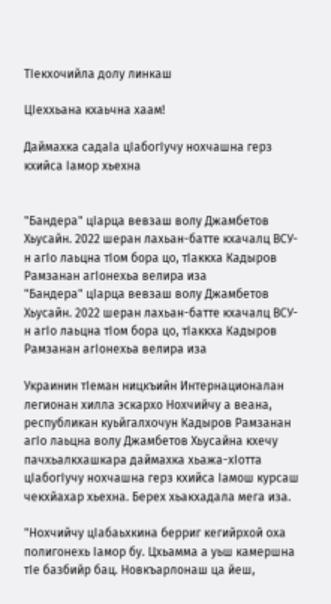ТIекхочийла долу линкаш

ЦIеххьана кхаьчна хаам!

Даймахка садаIа цIабогIучу нохчашна герз кхийса Iамор хьехна


"Бандера" цIарца вевзаш волу Джамбетов Хьусайн. 2022 шеран лахьан-батте кхачалц ВСУ-н агIо лаьцна тIом бора цо, тIаккха Кадыров Рамзанан агIонехьа велира иза
"Бандера" цIарца вевзаш волу Джамбетов Хьусайн. 2022 шеран лахьан-батте кхачалц ВСУ-н агIо лаьцна тIом бора цо, тIаккха Кадыров Рамзанан агIонехьа велира иза

Украинин тIеман ницкъийн Интернационалан легионан хилла эскархо Нохчийчу а веана, республикан куьйгалхочун Кадыров Рамзанан агIо лаьцна волу Джамбетов Хьусайна кхечу пачхьалкхашкара даймахка хьажа-хIотта цIабогIучу нохчашна герз кхийса Iамош курсаш чекхйахар хьехна. Берех хьакхадала мега иза.

"Нохчийчу цIабаьхкина берриг кегийрхой оха полигонехь Iамор бу. Цхьамма а уьш камершна тIе базбийр бац. Новкъарлонаш ца йеш,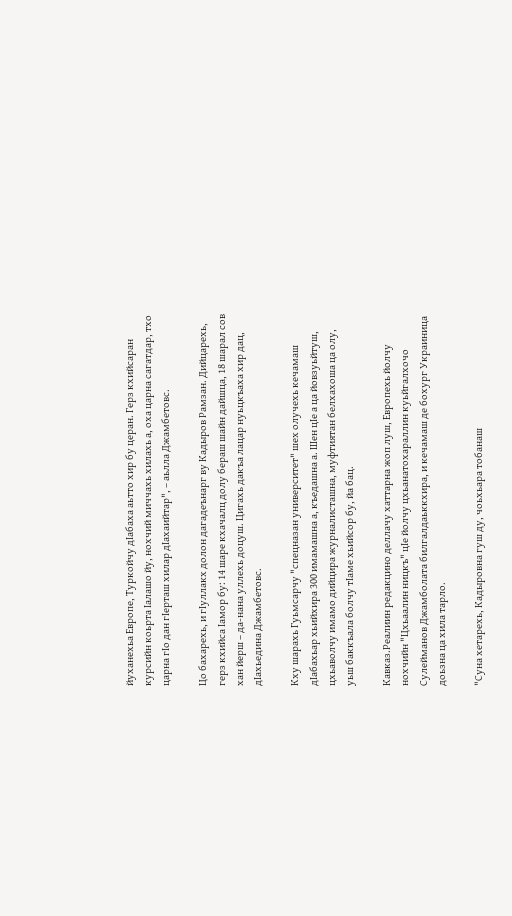йуханехьа Европе, Туркойчу дIабаха аьтто хир бу церан. Герз кхийсаран курсийн коьрта Iалашо йу, нохчий миччахь хилахь а, оха царна сагатдар, тхо царна гIо дан гIерташ хилар дIахаийтар", – аьлла Джамбетовс.

Цо бахарехь, и гIуллакх долон дагадеънарг ву Кадыров Рамзан. Дийцарехь, герз кхийса Iамор бу: 14 шаре кхачалц долу бераш шайн дайшца, 18 шарал сов хан йерш – да-нана уллехь доцуш. Цигахь дакъа лацар нуьцкъаха хир дац, дIахьедина Джамбетовс.

Кху шарахь Гуьмсарчу "спецназан университет" шех олучехь кечамаш дIабахьар хьийхира 300 имамашна а, къедашна а. Шен цIе а ца йовзуьйтуш, цхьаволчу имамо дийцира журналисташна, муфтиятан белхахоша ца олу, уьш баккъала болчу тIаме хьийсор бу, йа бац.

Кавказ.Реалиин редакцино деллачу хаттарна жоп луш, Европехь йолчу нохчийн "Цхьаалин ницкъ" цIе йолчу цхьанатохараллин куьйгалхочо Сулейманов Джамболата билгалдаьккхира, и кечамаш де бохург Украиница доьзна ца хила тарло.

"Суна хетарехь, Кадыровна гуш ду, чоьхьара тобанаш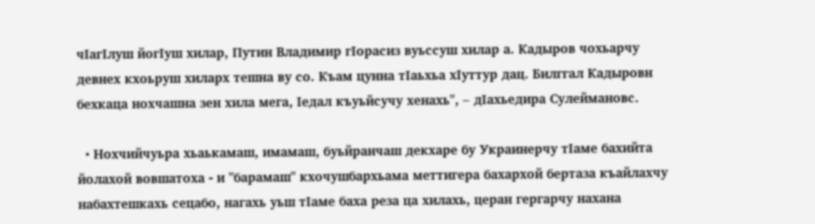чIагIлуш йогIуш хилар, Путин Владимир гIорасиз вуьссуш хилар а. Кадыров чохьарчу девнех кхоьруш хиларх тешна ву со. Къам цунна тIаьхьа хIуттур дац. Билггал Кадыровн бехкаца нохчашна зен хила мега, Iедал къуьйсучу хенахь", – дIахьедира Сулеймановс.

  • Нохчийчуьра хьаькамаш, имамаш, буьйранчаш декхаре бу Украинерчу тIаме бахийта йолахой вовшатоха - и "барамаш" кхочушбархьама меттигера бахархой бертаза къайлахчу набахтешкахь сецабо, нагахь уьш тIаме баха реза ца хилахь, церан гергарчу нахана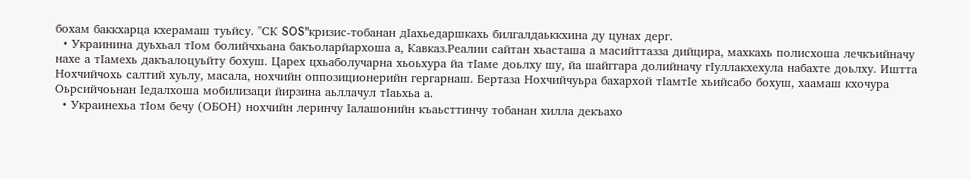бохам баккхарца кхерамаш туьйсу. "СК SOS"кризис-тобанан дIахьедаршкахь билгалдаьккхина ду цунах дерг.
  • Украинина дуьхьал тIом болийчхьана бакъоларйархоша а, Кавказ.Реалии сайтан хьасташа а масийттазза дийцира, махкахь полисхоша лечкъийначу нахе а тIамехь дакъалоцуьйту бохуш. Царех цхьаболучарна хьоьхура йа тIаме доьлху шу, йа шайггара долийначу гIуллакхехула набахте доьлху. Иштта Нохчийчохь салтий хуьлу, масала, нохчийн оппозиционерийн гергарнаш. Бертаза Нохчийчуьра бахархой тIамтIе хьийсабо бохуш, хаамаш кхочура Оьрсийчоьнан Iедалхоша мобилизаци йирзина аьллачул тIаьхьа а.
  • Украинехьа тIом бечу (ОБОН) нохчийн леринчу Iалашонийн къаьсттинчу тобанан хилла декъахо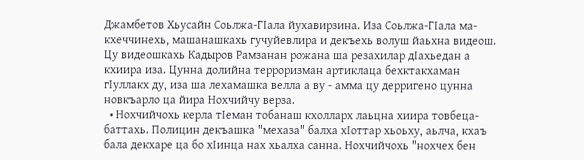Джамбетов Хьусайн Соьлжа-ГIала йухавирзина. Иза Соьлжа-ГIала ма-кхеччинехь, машанашкахь гучуйевлира и декъехь волуш йаьхна видеош. Цу видеошкахь Кадыров Рамзанан рожана ша резахилар дIахьедан а кхиира иза. Цунна долийна терроризман артиклаца бехктакхаман гIуллакх ду, иза ша лехамашка велла а ву - амма цу дерригено цунна новкъарло ца йира Нохчийчу верза.
  • Нохчийчохь керла тIеман тобанаш кхолларх лаьцна хиира товбеца-баттахь. Полицин декъашка "мехаза" балха хIоттар хьоьху, аьлча, кхаъ бала декхаре ца бо хIинца нах хьалха санна. Нохчийчохь "нохчех бен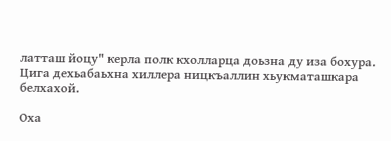латташ йоцу" керла полк кхолларца доьзна ду иза бохура. Цига дехьабаьхна хиллера ницкъаллин хьукматашкара белхахой.

Оха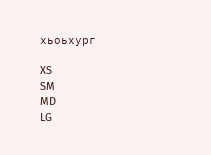хьоьхург

XS
SM
MD
LG